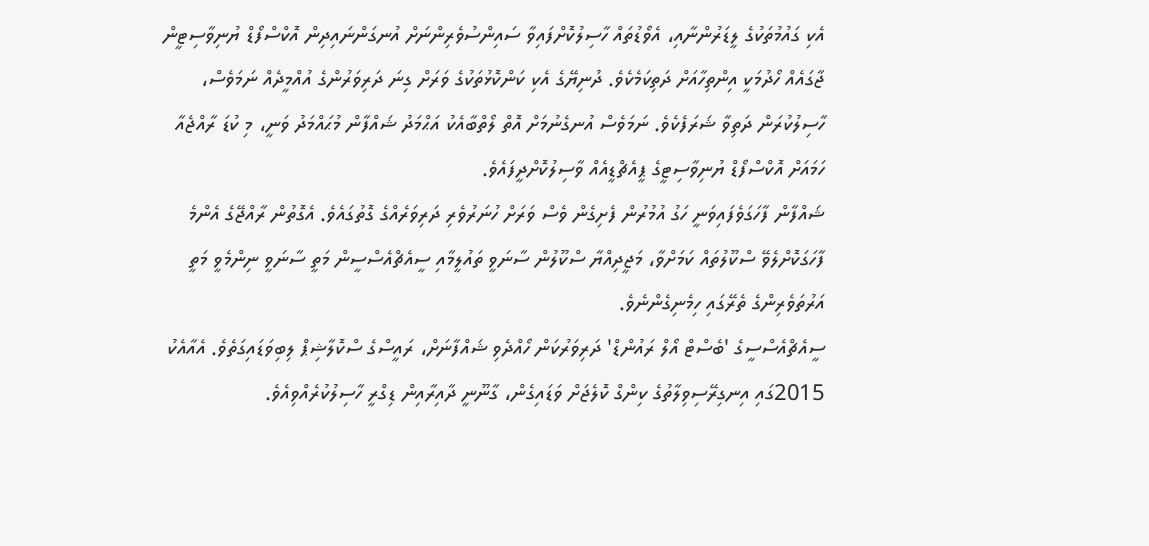އެކި ގައުމުތަކުގެ ލީޑަރުންނާއި، އެވޯޑުތައް ހާސިލުކޮށްފައިވާ ސައިންސުވެރިންނަށް އުނގަންނައިދިން އޮކްސްފޯޑް ޔުނިވާސިޓީން ޖާގައެއް ހޯދުމަކީ އިންތިހާއަށް ދަތިކަމެކެވެ. ދުނިޔޭގެ އެކި ކަންކޮޅުތަކުގެ ވަރަށް ގިނަ ދަރިވަރުންގެ އުއްމީދެއް ނަމަވެސް، ހާސިލުކުރަން ދަތިވާ ޝަރަފެކެވެ. ނަމަވެސް އުނގެނުމަށް އޮތް ލޯތްބާއެކު އަޙްމަދު ޝައްފާން މުޙައްމަދު ވަނީ، މި ކުޑަ ރާއްޖެއާ ހަމައަށް އޮކްސްފޯޑް ޔުނިވާސިޓީގެ ޕީއެޗްޑީއެއް ވާސިލުކޮށްދީފައެވެ.
ޝައްފާން ފާހަގަވެފައިވަނީ ހަގު އުމުރުން ފެށިގެން ވެސް ވަރަށް ހުނަރުވެރި ދަރިވަރެއްގެ ގޮތުގައެވެ. އެގޮތުން ރާއްޖޭގެ އެންމެ ފާހަގަކޮށްލެވޭ ސްކޫލުތައް ކަމަށްވާ، މަޖީދިއްޔާ ސްކޫލުން ސާނަވީ ތައުލީމާއި ސީއެޗްއެސްސީން މަތީ ސާނަވީ ނިންމެވީ މަތީ އަރުތަވެރިންގެ ތެރޭގައި ހިމެނިގެންނެވެ.
ސީއެޗްއެސްސީގެ 'ބެސްޓް އޯލް ރައުންޑް' ދަރިވަރުކަން ހޯއްދެވި ޝައްފާނަށް، ރައީސްގެ ސްކޮލާޝިޕް ލިބިވަޑައިގަތެވެ. އެއާއެކު 2015ގައި އިނގިރޭސިވިލާތުގެ ކިންގް ކޮލެޖަށް ވަޑައިގެން، ގާނޫނީ ދާއިރާއިން ޑިގްރީ ހާސިލުކުރެއްވިއެވެ.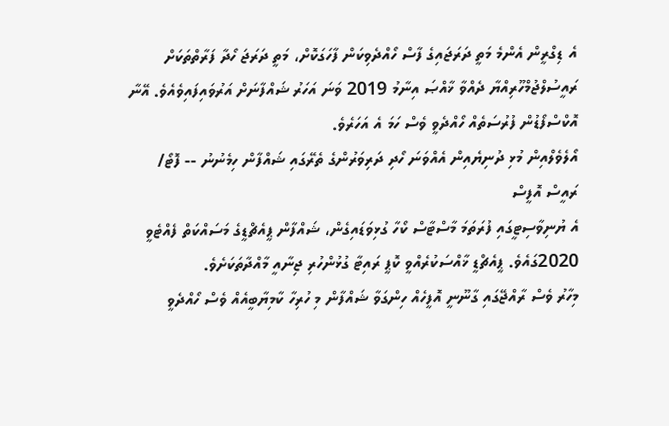އެ ޑިގްރީން އެންމެ މަތީ ދަރަޖައިގެ ފާސް ހޯއްދެވިކަން ފާހަގަކޮށް، މަތީ ދަރަޖަ ހޯދާ ފަރާތްތަކަށް ރައީސުލްޖުމްހޫރިއްޔާ ދެއްވާ ޚާއްޞަ އިނާމު 2019 ވަނަ އަހަރު ޝައްފާނަށް އަރުވައިފައިވެއެވެ. އޭނާ އޮކްސްފޯޑުން ފުރުސަތެއް ހޯއްދެވީ ވެސް ހަމަ އެ އަހަރެވެ.
އޯލެވެލްއިން މުޅި ދުނިޔެއިން އެއްވަނަ ހޯދި ދަރިވަރުންގެ ތެރޭގައި ޝައްފާން ހިމެނުނު -- ފޮޓޯ/ ރައީސް އޮފީސް
އެ ޔުނިވާސިޓީގައި ފުރަތަމަ މާސްޓާސް ކޯހާ ގުޅިވަޑައިގެން، ޝައްފާން ޕީއެޗްޑީގެ މަސައްކަތް ފެއްޓެވީ 2020ގައެވެ. ޕީއެޗްޑީ ޚާއްސަކުރެއްވީ ކޮޕީ ރައިޓާ ގުޅުންހުރި ޖިނާއީ މާއްދާތަކަށެވެ.
މިހާރު ވެސް ރާއްޖޭގައި ގާނޫނީ އޮފީހެއް ހިންގަވާ ޝައްފާން މި ހުރިހާ ކާމިޔާބީއެއް ވެސް ހޯއްދެވީ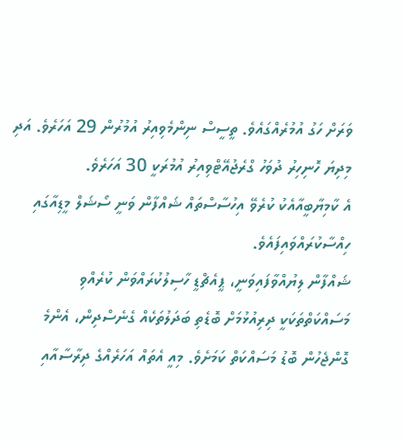ވަރަށް ހަގު އުމުރެއްގައެވެ. ތީސީސް ނިންމެވިއިރު އުމުރުން 29 އަހަރެވެ. އަދި މިދިޔަ ހޮނިހިރު ދުވަހު ގްރެޖުއޭޓްވިއިރު އުމުރަކީ 30 އަހަރެވެ.
އެ ކާމިޔާބީއާއެކު ކުރެވޭ އިހުސާސްތައް ޝައްފާން ވަނީ ސޯޝަލް މީޑިއާގައި ހިއްސާކުރައްވައިފައެވެ.
ޝައްފާން ލިޔުއްވާފައިވަނީ، ޕީއެޗްޑީ ހާސިލުކުރައްވަން ކުރެއްވި މަސައްކަތްތަކަކީ ދިރިއުޅުމަށް ބޮޑެތި ބަދަލުތަކެއް ގެނެސްދިން، އެންމެ ގޮންޖެހުން ބޮޑު މަސައްކަތް ކަމަށެވެ. މިއީ އެތައް އަހަރެއްގެ ދިރާސާއާއި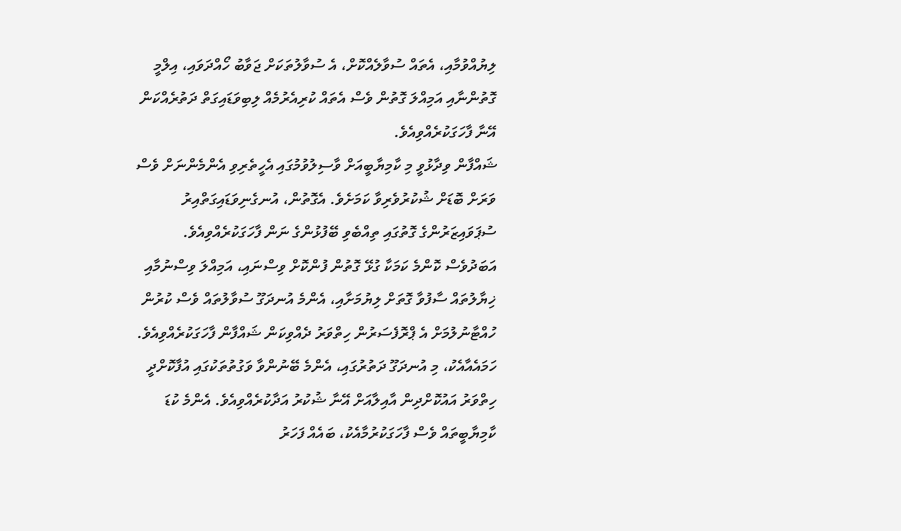ލިޔުއްވުމާއި، އެތައް ސުވާލެއްކޮށް، އެ ސުވާލުތަކަށް ޖަވާބު ހޯއްދަވައި، އިލްމީ ގޮތުންނާއި އަމިއްލަ ގޮތުން ވެސް އެތައް ކުރިއެރުމެއް ލިބިވަޑައިގަތް ދަތުރެއްކަން އޭނާ ފާހަގަކުރެއްވިއެވެ.
ޝައްފާން ވިދާޅުވީ މި ކާމިޔާބީއަށް ވާސިލުވުމުގައި އެހީތެރިވި އެންމެންނަށް ވެސް ވަރަށް ބޮޑަށް ޝުކުރުވެރިވާ ކަމަށެވެ. އެގޮތުން، އުނގެނިވަޑައިގަތްއިރު ސުޕަވައިޒަރުންގެ ގޮތުގައި ތިއްބެވި ބޭފުޅުންގެ ނަން ފާހަގަކުރެއްވިއެވެ. އަބަދުވެސް ކޮންމެ ކަމަކާ ގުޅޭ ގޮތުން ފުންކޮށް ވިސްނައި، އަމިއްލަ ވިސްނުމާއި ޚިޔާލުތައް ސާފުވާ ގޮތަށް ލިޔުމަށާއި، އެންމެ އުނދަގޫ ސުވާލުތައް ވެސް ކުރުން ހުއްޓާނުލުމަށް އެ ޕްރޮފެސަރުން ހިތްވަރު ދެއްވިކަން ޝައްފާން ފާހަގަކުރެއްވިއެވެ.
ހަމައެއާއެކު، މި އުނދަގޫ ދަތުރުގައި، އެންމެ ބޭނުންވާ ވަގުތުތަކުގައި އުފާކޮށްދީ ހިތްވަރު އައުކޮށްދިން އާއިލާއަށް އޭނާ ޝުކުރު އަދާކުރެއްވިއެވެ. އެންމެ ކުޑަ ކާމިޔާބީތައް ވެސް ފާހަގަކުރުމާއެކު، ބައެއް ފަހަރު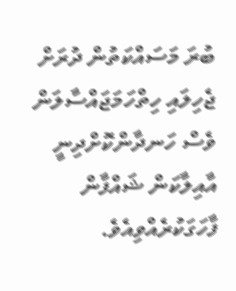ބުރަ މަސައްކަތުން ދުރަށް ޖެހިލައި ހިތްހަމަޖައްސާލަން ވެސް ހަނދާންކޮށްދިނީ އާއިލާކަން ޝައްފާން ފާހަގަކުރެއްވިއެވެ.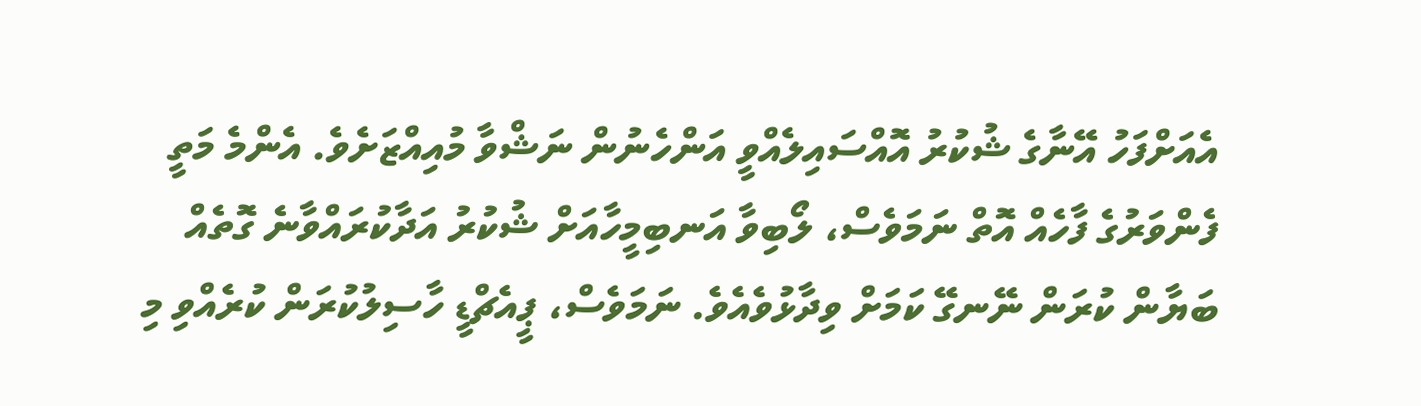އެއަށްފަހު އޭނާގެ ޝުކުރު އޮއްސައިލެއްވީ އަންހެނުން ނަޝްވާ މުއިއްޒަށެވެ. އެންމެ މަތީ ފެންވަރުގެ ފާހެއް އޮތް ނަމަވެސް، ލޯބިވާ އަނބިމީހާއަށް ޝުކުރު އަދާކުރައްވާނެ ގޮތެއް ބަޔާން ކުރަން ނޭނގޭ ކަމަށް ވިދާޅުވެއެވެ. ނަމަވެސް، ޕީއެޗްޑީ ހާސިލުކުރަން ކުރެއްވި މި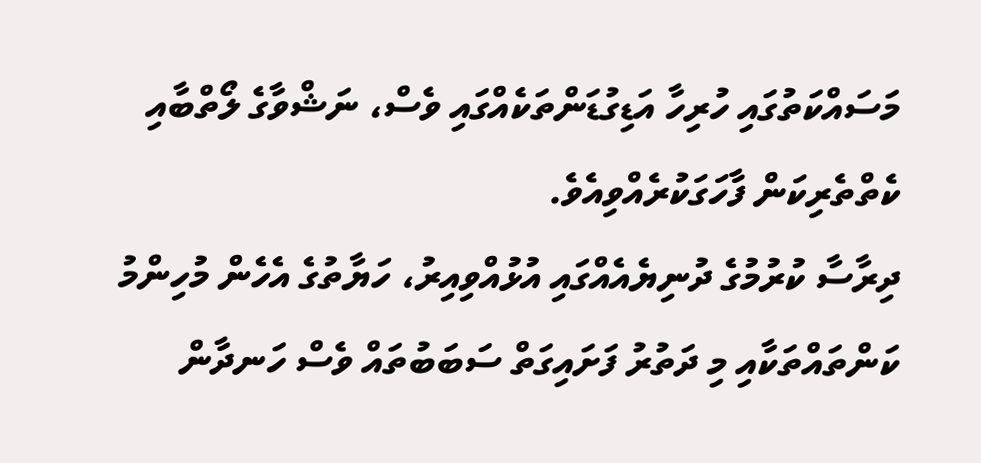މަސައްކަތުގައި ހުރިހާ އަޑިގުޑަންތަކެއްގައި ވެސް، ނަޝްވާގެ ލޯތްބާއި ކެތްތެރިކަން ފާހަގަކުރެއްވިއެވެ.
ދިރާސާ ކުރުމުގެ ދުނިޔެއެއްގައި އުޅުއްވިއިރު، ހަޔާތުގެ އެހެން މުހިންމު ކަންތައްތަކާއި މި ދަތުރު ފަށައިގަތް ސަބަބުތައް ވެސް ހަނދާން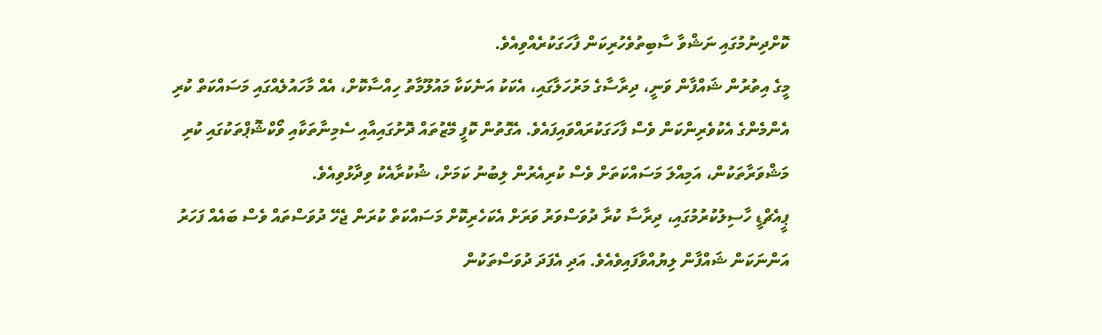ކޮށްދިނުމުގައި ނަޝްވާ ސާބިތުވެހުރިކަން ފާހަގަކުރެއްވިއެވެ.
މީގެ އިތުރުން ޝައްފާން ވަނީ، ދިރާސާގެ މަރުހަލާގައި، އެކަކު އަނެކަކާ މައުލޫމާތު ހިއްސާކޮށް، އެއް މާހައުލެއްގައި މަސައްކަތް ކުރި އެންމެންގެ އެކުވެރިންކަން ވެސް ފާހަގަކުރައްވައިފައެވެ. އެގޮތުން ކޮފީ މޭޒުތައް ދޮށުގައިއާއި ސެމިނާތަކާއި ވޯކްޝޮޕްތަކުގައި ކުރި މަޝްވަރާތަކުން، އަމިއްލަ މަސައްކަތަށް ވެސް ކުރިއެރުން ލިބުނު ކަމަށް، ޝުކުރާއެކު ވިދާޅުވިއެވެ.
ޕީއެޗްޑީ ހާސިލުކުރުމުގައި، ދިރާސާ ކުރާ ދުވަސްވަރު ވަރަށް އެކަހެރިކޮށް މަސައްކަތް ކުރަން ޖެހޭ ދުވަސްތައް ވެސް ބައެއް ފަހަރު އަންނަކަން ޝައްފާން ލިޔުއްވާފައިވެއެވެ. އަދި އެފަދަ ދުވަސްތަކުން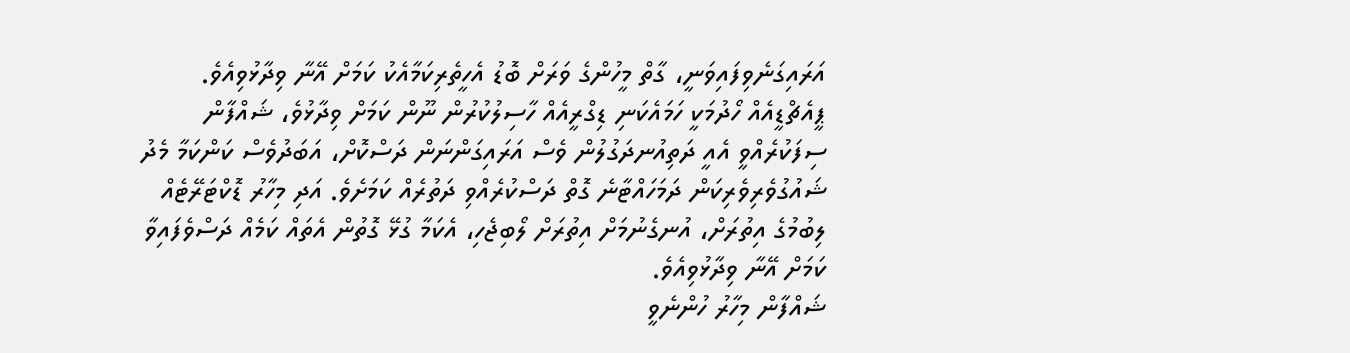އަރައިގަނެވިފައިވަނީ، ގާތް މީހުންގެ ވަރަށް ބޮޑު އެހީތެރިކަމާއެކު ކަމަށް އޭނާ ވިދާޅުވިއެވެ.
ޕީއެޗްޑީއެއް ހޯދުމަކީ ހަމައެކަނި ޑިގްރީއެއް ހާސިލުކުރުން ނޫން ކަމަށް ވިދާޅުވެ، ޝައްފާން ސިފަކުރެއްވީ އެއީ ދަތިއުނދަގުލުން ވެސް އަރައިގަންނަން ދަސްކޮށް، އަބަދުވެސް ކަންކަމާ މެދު ޝައުގުވެރިވެރިކަން ދަމަހައްޓާނެ ގޮތް ދަސްކުރެއްވި ދަތުރެއް ކަމަށެވެ. އަދި މިހާރު ޑޮކްޓަރޭޓެއް ލިބުމުގެ އިތުރަށް، އުނގެނުމަށް އިތުރަށް ލޯބިޖެހި، އެކަމާ ގުޅޭ ގޮތުން އެތައް ކަމެއް ދަސްވެފައިވާ ކަމަށް އޭނާ ވިދާޅުވިއެވެ.
ޝައްފާން މިހާރު ހުންނެވީ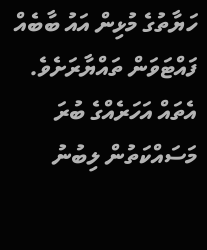ހަޔާތުގެ މުޅިން އައު ބާބެއް ފައްޓަވަން ތައްޔާރަށެވެ. އެތައް އަހަރެއްގެ ބުރަ މަސައްކަތުން ލިބުނު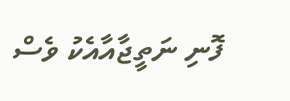ފޮނި ނަތީޖާއާއެކު ވެސް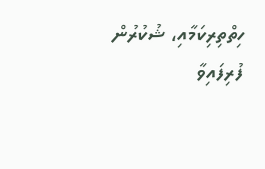ހިތްތިރިކަމާއި، ޝުކުރުން ފުރިފައިވާ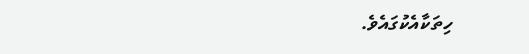ހިތަކާއެކުގައެވެ.